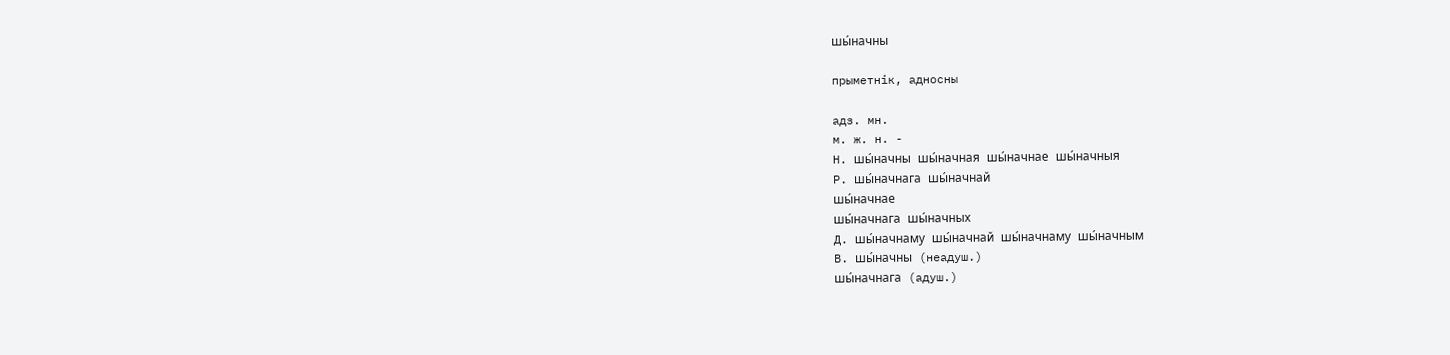шы́начны

прыметнік, адносны

адз. мн.
м. ж. н. -
Н. шы́начны шы́начная шы́начнае шы́начныя
Р. шы́начнага шы́начнай
шы́начнае
шы́начнага шы́начных
Д. шы́начнаму шы́начнай шы́начнаму шы́начным
В. шы́начны (неадуш.)
шы́начнага (адуш.)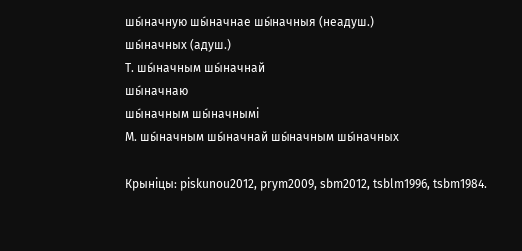шы́начную шы́начнае шы́начныя (неадуш.)
шы́начных (адуш.)
Т. шы́начным шы́начнай
шы́начнаю
шы́начным шы́начнымі
М. шы́начным шы́начнай шы́начным шы́начных

Крыніцы: piskunou2012, prym2009, sbm2012, tsblm1996, tsbm1984.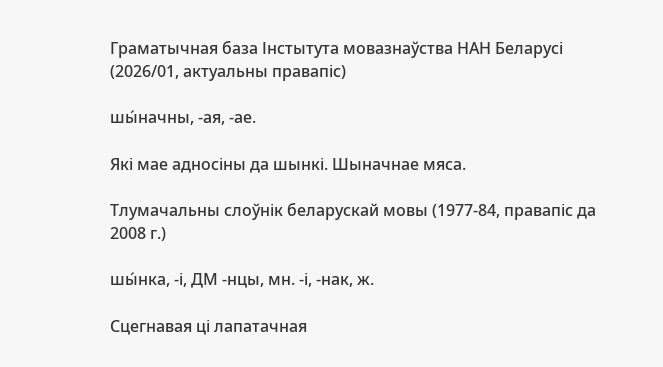Граматычная база Інстытута мовазнаўства НАН Беларусі (2026/01, актуальны правапіс)

шы́начны, ‑ая, ‑ае.

Які мае адносіны да шынкі. Шыначнае мяса.

Тлумачальны слоўнік беларускай мовы (1977-84, правапіс да 2008 г.)

шы́нка, -і, ДМ -нцы, мн. -і, -нак, ж.

Сцегнавая ці лапатачная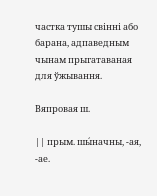частка тушы свінні або барана, адпаведным чынам прыгатаваная для ўжывання.

Вяпровая ш.

|| прым. шы́начны, -ая, -ае.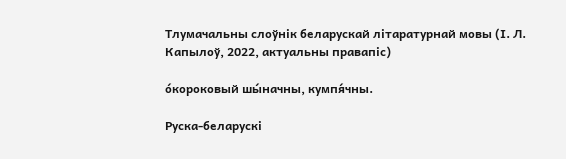Тлумачальны слоўнік беларускай літаратурнай мовы (І. Л. Капылоў, 2022, актуальны правапіс)

о́короковый шы́начны, кумпя́чны.

Руска-беларускі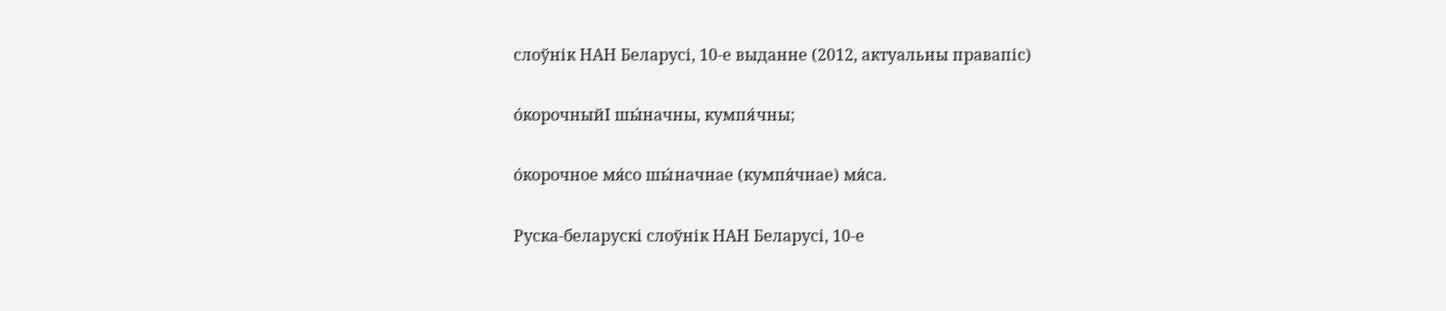слоўнік НАН Беларусі, 10-е выданне (2012, актуальны правапіс)

о́корочныйI шы́начны, кумпя́чны;

о́корочное мя́со шы́начнае (кумпя́чнае) мя́са.

Руска-беларускі слоўнік НАН Беларусі, 10-е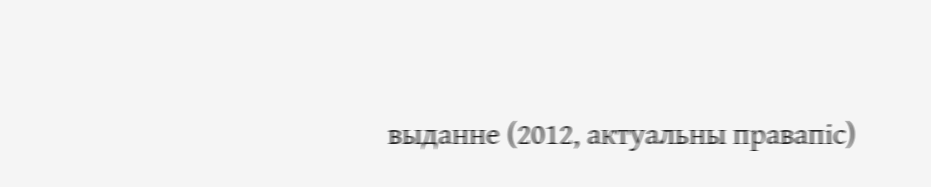выданне (2012, актуальны правапіс)